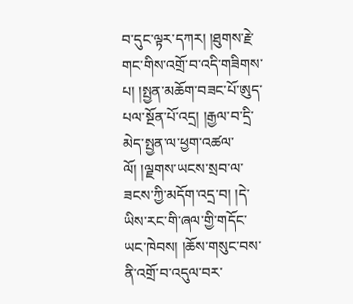བ་དུང་ལྟར་དཀར། །ཐུགས་རྗེ་གང་གིས་འགྲོ་བ་འདི་གཟིགས་པ། །སྤྱན་མཆོག་བཟང་པོ་ཨུད་པལ་སྔོན་པོ་འདྲ། །རྒྱལ་བ་དྲི་མེད་སྤྱན་ལ་ཕྱག་འཚལ་ལོ། །ལྗགས་ཡངས་སྲབ་ལ་ཟངས་ཀྱི་མདོག་འདྲ་བ། །དེ་ཡིས་རང་གི་ཞལ་གྱི་གདོང་ཡང་ཁེབས། །ཆོས་གསུང་བས་ནི་འགྲོ་བ་འདུལ་བར་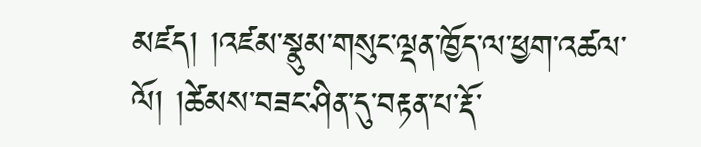མཛད། །འཛམ་སྣུམ་གསུང་ལྡན་ཁྱོད་ལ་ཕྱག་འཚལ་ལོ། །ཚེམས་བཟང་ཤིན་དུ་བརྟན་པ་རྡོ་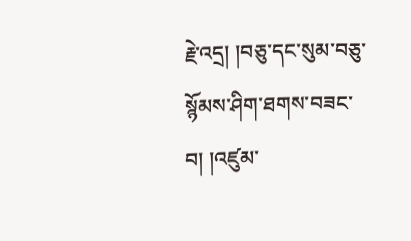རྗེ་འདྲ། །བཅུ་དང་སུམ་བཅུ་སྙོམས་ཤིག་ཐགས་བཟང་བ། །འཛུམ་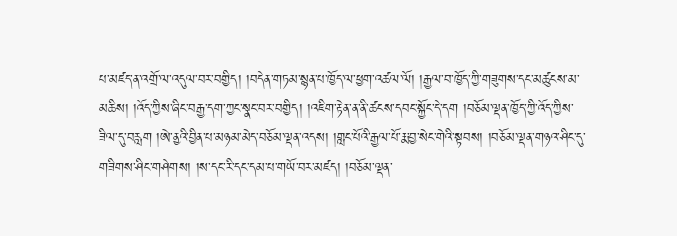པ་མཛད་ན་འགྲོ་ལ་འདུལ་བར་བགྱིད། །བདེན་གཏམ་སྙན་པ་ཁྱོད་ལ་ཕྱག་འཚལ་ལོ། །རྒྱལ་བ་ཁྱོད་ཀྱི་གཟུགས་དང་མཚུངས་མ་མཆིས། །འོད་ཀྱིས་ཞིང་བརྒྱ་དག་ཀྱང་སྣང་བར་བགྱིད། །འཇིག་རྟེན་ན་ནི་ཚངས་དབང་སྐྱོང་དེ་དག །བཅོམ་ལྡན་ཁྱོད་ཀྱི་འོད་ཀྱིས་ཟིལ་དུ་བརླག །ཨེ་ནྱའི་བྱིན་པ་མཉམ་མེད་བཅོམ་ལྡན་འདས། །གླང་པོའི་རྒྱལ་པོ་རྨ་བྱ་སེང་གེའི་སྟབས། །བཅོམ་ལྡན་གཉའ་ཤིང་དུ་གཟིགས་ཤིང་གཤེགས། །ས་དང་རི་དང་དམ་པ་གཡོ་བར་མཛད། །བཅོམ་ལྡན་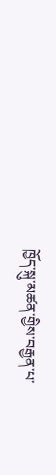ཁྱོད་སྐུ་མཚན་གྱིས་བརྒྱན་པ་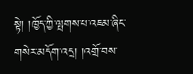སྟེ། །ཁྱོད་ཀྱི་ལྤགས་པ་འཇམ་ཞིང་གསེར་མདོག་འདྲ། །འགྲོ་བས་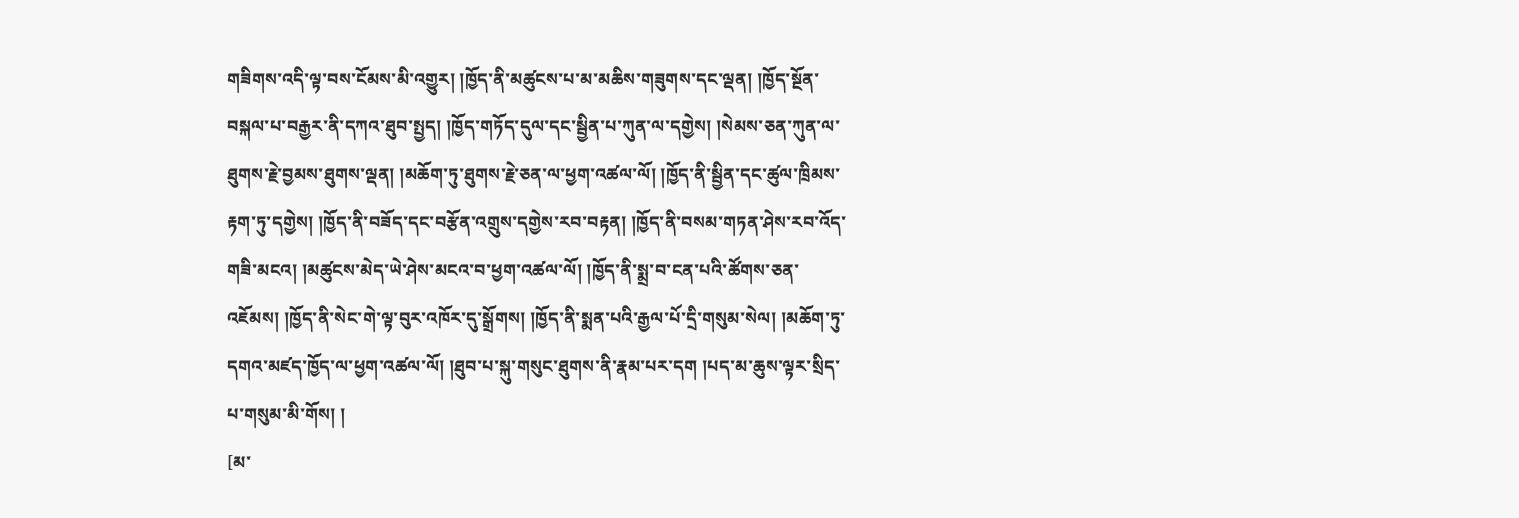གཟིགས་འདི་ལྟ་བས་ངོམས་མི་འགྱུར། །ཁྱོད་ནི་མཚུངས་པ་མ་མཆིས་གཟུགས་དང་ལྡན། །ཁྱོད་སྔོན་བསྐལ་པ་བརྒྱར་ནི་དཀའ་ཐུབ་སྤྱད། །ཁྱོད་གཏོད་དུལ་དང་སྦྱིན་པ་ཀུན་ལ་དགྱེས། །སེམས་ཅན་ཀུན་ལ་ཐུགས་རྗེ་བྱམས་ཐུགས་ལྡན། །མཆོག་ཏུ་ཐུགས་རྗེ་ཅན་ལ་ཕྱག་འཚལ་ལོ། །ཁྱོད་ནི་སྦྱིན་དང་ཚུལ་ཁྲིམས་རྟག་ཏུ་དགྱེས། །ཁྱོད་ནི་བཟོད་དང་བརྩོན་འགྲུས་དགྱེས་རབ་བརྟན། །ཁྱོད་ནི་བསམ་གཏན་ཤེས་རབ་འོད་གཟི་མངའ། །མཚུངས་མེད་ཡེ་ཤེས་མངའ་བ་ཕྱག་འཚལ་ལོ། །ཁྱོད་ནི་སྨྲ་བ་ངན་པའི་ཚོགས་ཅན་འཇོམས། །ཁྱོད་ནི་སེང་གེ་ལྟ་བུར་འཁོར་དུ་སྒྲོགས། །ཁྱོད་ནི་སྨན་པའི་རྒྱལ་པོ་དྲི་གསུམ་སེལ། །མཆོག་ཏུ་དགའ་མཛད་ཁྱོད་ལ་ཕྱག་འཚལ་ལོ། །ཐུབ་པ་སྐུ་གསུང་ཐུགས་ནི་རྣམ་པར་དག །པད་མ་ཆུས་ལྟར་སྲིད་པ་གསུམ་མི་གོས། །
[མ་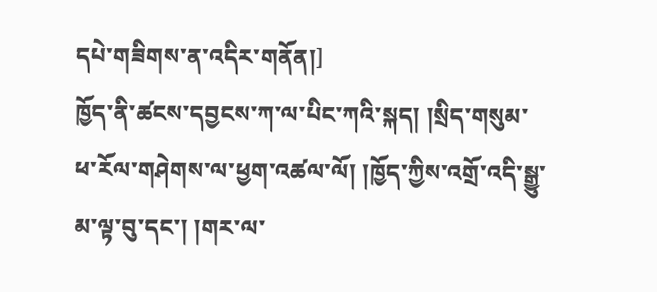དཔེ་གཟིགས་ན་འདིར་གནོན།]
ཁྱོད་ནི་ཚངས་དབྱངས་ཀ་ལ་པིང་ཀའི་སྐད། །སྲིད་གསུམ་ཕ་རོལ་གཤེགས་ལ་ཕྱག་འཚལ་ལོ། །ཁྱོད་ཀྱིས་འགྲོ་འདི་སྒྱུ་མ་ལྟ་བུ་དང་། །གར་ལ་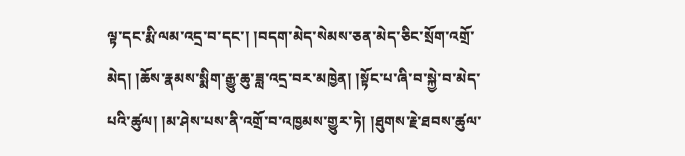ལྟ་དང་རྨི་ལམ་འདྲ་བ་དང་། །བདག་མེད་སེམས་ཅན་མེད་ཅིང་སྲོག་འགྲོ་མེད། །ཆོས་རྣམས་སྨིག་རྒྱུ་ཆུ་ཟླ་འདྲ་བར་མཁྱེན། །སྟོང་པ་ཞི་བ་སྐྱེ་བ་མེད་པའི་ཚུལ། །མ་ཤེས་པས་ནི་འགྲོ་བ་འཁྱམས་གྱུར་ཏེ། །ཐུགས་རྗེ་ཐབས་ཚུལ་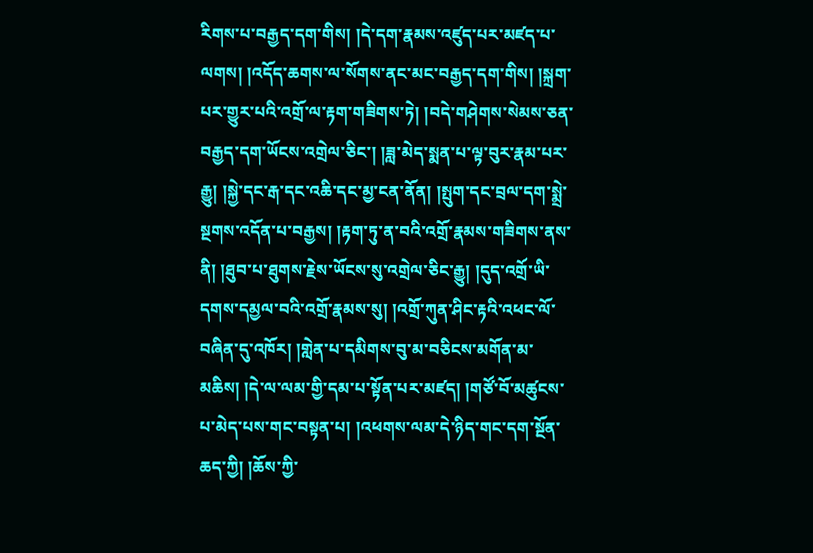རིགས་པ་བརྒྱད་དག་གིས། །དེ་དག་རྣམས་འཛུད་པར་མཛད་པ་ལགས། །འདོད་ཆགས་ལ་སོགས་ནང་མང་བརྒྱད་དག་གིས། །སྐྲག་པར་གྱུར་པའི་འགྲོ་ལ་རྟག་གཟིགས་ཏེ། །བདེ་གཤེགས་སེམས་ཅན་བརྒྱད་དག་ཡོངས་འགྲེལ་ཅིང་། །ཟླ་མེད་སྨན་པ་ལྟ་བུར་རྣམ་པར་རྒྱུ། །སྐྱེ་དང་རྒ་དང་འཆི་དང་མྱ་ངན་ནོན། །སྤུག་དང་བྲལ་དག་སྨྲེ་སྔགས་འདོན་པ་བརྒྱས། །རྟག་ཏུ་ན་བའི་འགྲོ་རྣམས་གཟིགས་ནས་ནི། །ཐུབ་པ་ཐུགས་རྗེས་ཡོངས་སུ་འགྲེལ་ཅིང་རྒྱུ། །དུད་འགྲོ་ཡི་དགས་དམྱལ་བའི་འགྲོ་རྣམས་སུ། །འགྲོ་ཀུན་ཤིང་རྟའི་འཕང་ལོ་བཞིན་དུ་འཁོར། །གླེན་པ་དམིགས་བུ་མ་བཅིངས་མགོན་མ་མཆིས། །དེ་ལ་ལམ་གྱི་དམ་པ་སྟོན་པར་མཛད། །གཙོ་བོ་མཚུངས་པ་མེད་པས་གང་བསྟན་པ། །འཕགས་ལམ་དེ་ཉིད་གང་དག་སྔོན་ཆད་ཀྱི། །ཆོས་ཀྱི་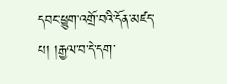དབང་ཕྱུག་འགྲོ་བའི་དོན་མཛད་པ། །རྒྱལ་བ་དེ་དག་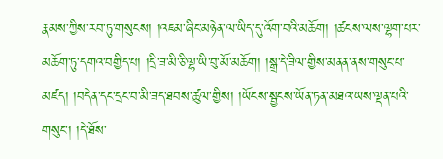རྣམས་ཀྱིས་རབ་ཏུ་གསུངས། །འཇམ་ཞིང་མཉེན་ལ་ཡིད་དུ་འོག་བའི་མཆོག། །ཚངས་ལས་ལྷག་པར་མཆོག་ཏུ་དགའ་བགྱིད་པ། །དྲི་ཟ་མི་ཅི་ལྷ་ཡི་བུ་མོ་མཆོག། །སྒྲ་དེ་ཟིལ་གྱིས་མནན་ནས་གསུང་པ་མཛད། །བདེན་དང་དྲང་བ་མི་ཟད་ཐབས་ཚུལ་གྱིས། །ཡོངས་སྦྱངས་ཡོན་ཏན་མཐའ་ཡས་ལྡན་པའི་གསུང་། །དེ་ཐོས་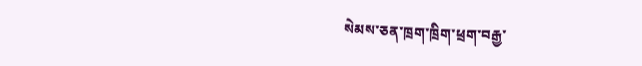སེམས་ཅན་ཁྲག་ཁྲིག་ཕྲག་བརྒྱ་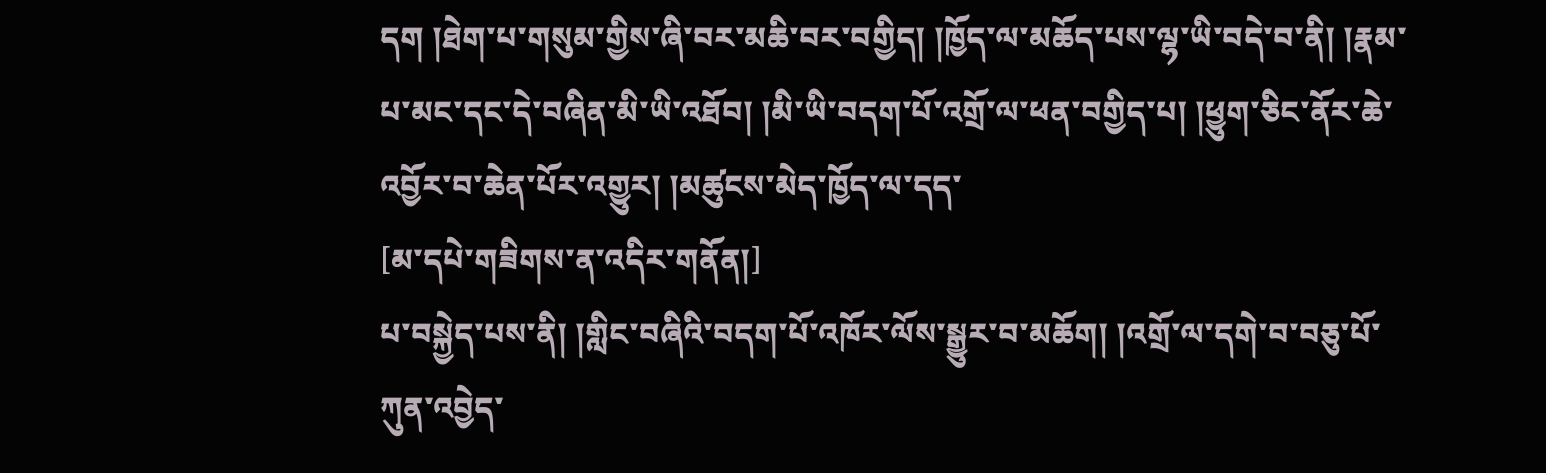དག །ཐེག་པ་གསུམ་གྱིས་ཞི་བར་མཆི་བར་བགྱིད། །ཁྱོད་ལ་མཆོད་པས་ལྷ་ཡི་བདེ་བ་ནི། །རྣམ་པ་མང་དང་དེ་བཞིན་མི་ཡི་འཐོབ། །མི་ཡི་བདག་པོ་འགྲོ་ལ་ཕན་བགྱིད་པ། །ཕྱུག་ཅིང་ནོར་ཆེ་འབྱོར་བ་ཆེན་པོར་འགྱུར། །མཚུངས་མེད་ཁྱོད་ལ་དད་
[མ་དཔེ་གཟིགས་ན་འདིར་གནོན།]
པ་བསྐྱེད་པས་ནི། །གླིང་བཞིའི་བདག་པོ་འཁོར་ལོས་སྒྱུར་བ་མཆོག། །འགྲོ་ལ་དགེ་བ་བཅུ་པོ་ཀུན་འབྱེད་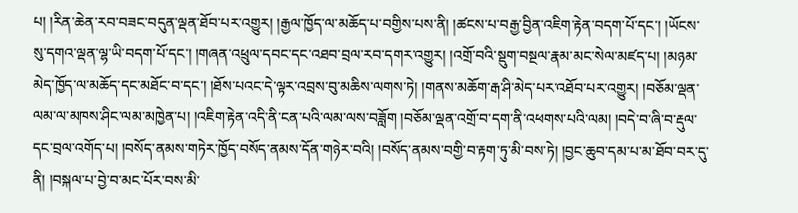པ། །རིན་ཆེན་རབ་བཟང་བདུན་ལྡན་ཐོབ་པར་འགྱུར། །རྒྱལ་ཁྱོད་ལ་མཆོད་པ་བགྱིས་པས་ནི། །ཚངས་པ་བརྒྱ་བྱིན་འཇིག་རྟེན་བདག་པོ་དང་། །ཡོངས་སུ་དགའ་ལྡན་ལྷ་ཡི་བདག་པོ་དང་། །གཞན་འཕྲུལ་དབང་དང་འཐབ་བྲལ་རབ་དགར་འགྱུར། །འགྲོ་བའི་སྡུག་བསྔལ་རྣམ་མང་སེལ་མཛད་པ། །མཉམ་མེད་ཁྱོད་ལ་མཆོད་དང་མཐོང་བ་དང་། །ཐོས་པའང་དེ་ལྟར་འབྲས་བུ་མཆིས་ལགས་ཏེ། །གནས་མཆོག་རྒ་ཤི་མེད་པར་འཐོབ་པར་འགྱུར། །བཅོམ་ལྡན་ལམ་ལ་མཁས་ཤིང་ལམ་མཁྱེན་པ། །འཇིག་རྟེན་འདི་ནི་ངན་པའི་ལམ་ལས་བཟློག །བཅོམ་ལྡན་འགྲོ་བ་དག་ནི་འཕགས་པའི་ལམ། །བདེ་བ་ཞི་བ་རྡུལ་དང་བྲལ་འགོད་པ། །བསོད་ནམས་གཏེར་ཁྱོད་བསོད་ནམས་དོན་གཉེར་བའི། །བསོད་ནམས་བགྱི་བ་རྟག་ཏུ་མི་བས་ཏེ། །བྱང་ཆུབ་དམ་པ་མ་ཐོབ་བར་དུ་ནི། །བསྐལ་པ་བྱེ་བ་མང་པོར་བས་མི་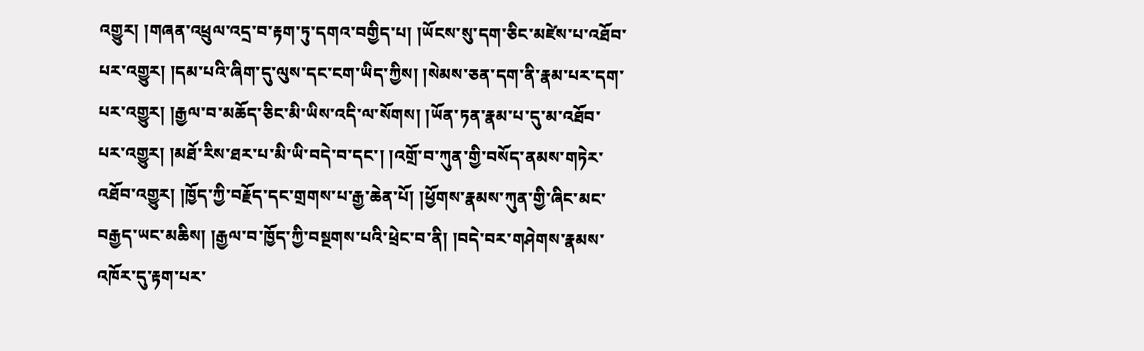འགྱུར། །གཞན་འཕྲུལ་འདྲ་བ་རྟག་ཏུ་དགའ་བགྱིད་པ། །ཡོངས་སུ་དག་ཅིང་མཛེས་པ་འཐོབ་པར་འགྱུར། །དམ་པའི་ཞིག་དུ་ལུས་དང་ངག་ཡིད་ཀྱིས། །སེམས་ཅན་དག་ནི་རྣམ་པར་དག་པར་འགྱུར། །རྒྱལ་བ་མཆོད་ཅིང་མི་ཡིས་འདི་ལ་སོགས། །ཡོན་ཏན་རྣམ་པ་དུ་མ་འཐོབ་པར་འགྱུར། །མཐོ་རིས་ཐར་པ་མི་ཡི་བདེ་བ་དང་། །འགྲོ་བ་ཀུན་གྱི་བསོད་ནམས་གཏེར་འཐོབ་འགྱུར། །ཁྱོད་ཀྱི་བརྗོད་དང་གྲགས་པ་རྒྱ་ཆེན་པོ། །ཕྱོགས་རྣམས་ཀུན་གྱི་ཞིང་མང་བརྒྱད་ཡང་མཆིས། །རྒྱལ་བ་ཁྱོད་ཀྱི་བསྔགས་པའི་ཕྲེང་བ་ནི། །བདེ་བར་གཤེགས་རྣམས་འཁོར་དུ་རྟག་པར་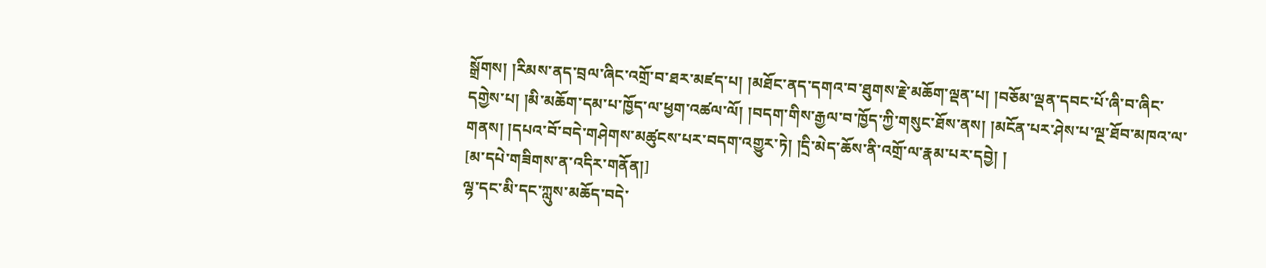སྒྲོགས། །རིམས་ནད་བྲལ་ཞིང་འགྲོ་བ་ཐར་མཛད་པ། །མཐོང་ནད་དགའ་བ་ཐུགས་རྗེ་མཆོག་ལྡན་པ། །བཅོམ་ལྡན་དབང་པོ་ཞི་བ་ཞིང་དགྱེས་པ། །མི་མཆོག་དམ་པ་ཁྱོད་ལ་ཕྱག་འཚལ་ལོ། །བདག་གིས་རྒྱལ་བ་ཁྱོད་ཀྱི་གསུང་ཐོས་ནས། །མངོན་པར་ཤེས་པ་ལྔ་ཐོབ་མཁའ་ལ་གནས། །དཔའ་བོ་བདེ་གཤེགས་མཚུངས་པར་བདག་འགྱུར་ཏེ། །དྲི་མེད་ཆོས་ནི་འགྲོ་ལ་རྣམ་པར་དབྱེ། །
[མ་དཔེ་གཟིགས་ན་འདིར་གནོན།]
ལྷ་དང་མི་དང་ཀླུས་མཆོད་བདེ་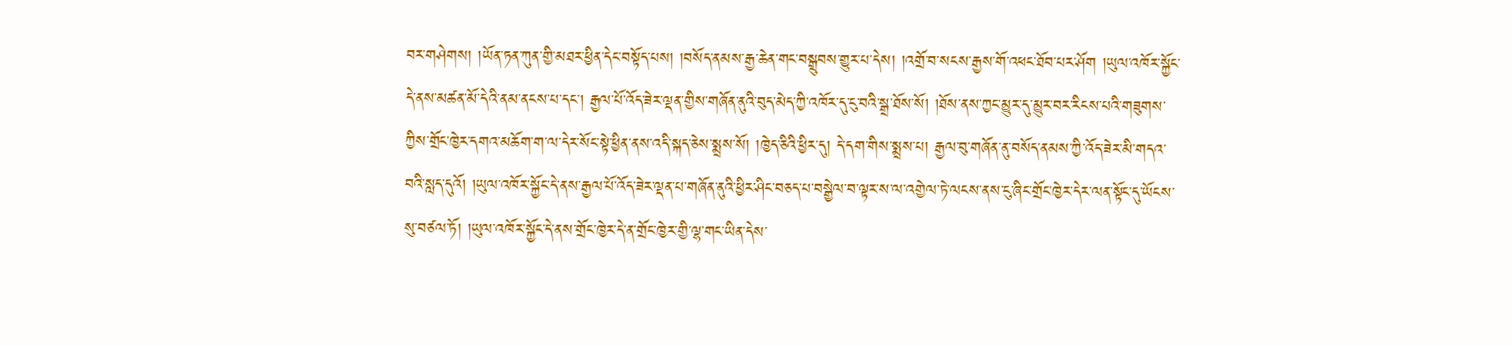བར་གཤེགས། །ཡོན་ཏན་ཀུན་གྱི་མཐར་ཕྱིན་དེང་བསྟོད་པས། །བསོད་ནམས་རྒྱ་ཆེན་གང་བསྒྲུབས་གྱུར་པ་དེས། །འགྲོ་བ་སངས་རྒྱས་གོ་འཕང་ཐོབ་པར་ཤོག །ཡུལ་འཁོར་སྐྱོང་དེ་ནས་མཚན་མོ་དེའི་ནམ་ནངས་པ་དང་། རྒྱལ་པོ་འོད་ཟེར་ལྡན་གྱིས་གཞོན་ནུའི་བུད་མེད་ཀྱི་འཁོར་དུ་ངུ་བའི་སྒྲ་ཐོས་སོ། །ཐོས་ནས་ཀྱང་མྱུར་དུ་མྱུར་བར་རིངས་པའི་གཟུགས་ཀྱིས་གྲོང་ཁྱེར་དགའ་མཆོག་ག་ལ་དེར་སོང་སྟེ་ཕྱིན་ནས་འདི་སྐད་ཅེས་སྨྲས་སོ། །ཁྱེད་ཅིའི་ཕྱིར་དུ། དེ་དག་གིས་སྨྲས་པ། རྒྱལ་བུ་གཞོན་ནུ་བསོད་ནམས་ཀྱི་འོད་ཟེར་མི་གདའ་བའི་སླད་དུའོ། །ཡུལ་འཁོར་སྐྱོང་དེ་ནས་རྒྱལ་པོ་འོད་ཟེར་ལྡན་པ་གཞོན་ནུའི་ཕྱིར་ཤིང་བཅད་པ་བསྒྱེལ་བ་ལྟར་ས་ལ་འགྱེལ་ཏེ་ལངས་ནས་ངུ་ཞིང་གྲོང་ཁྱེར་དེར་ལན་སྟོང་དུ་ཡོངས་སུ་བཙལ་ཏོ། །ཡུལ་འཁོར་སྐྱོང་དེ་ནས་གྲོང་ཁྱེར་དེ་ན་གྲོང་ཁྱེར་གྱི་ལྷ་གང་ཡིན་དེས་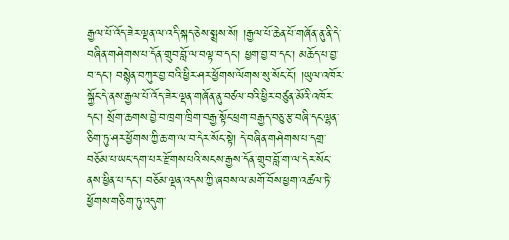རྒྱལ་པོ་འོད་ཟེར་ལྡན་ལ་འདི་སྐད་ཅེས་སྨྲས་སོ། །རྒྱལ་པོ་ཆེན་པོ་གཞོན་ནུ་ནི་དེ་བཞིན་གཤེགས་པ་དོན་གྲུབ་བློ་ལ་བལྟ་བ་དང་། ཕྱག་བྱ་བ་དང་། མཆོད་པ་བྱ་བ་དང་། བསྙེན་བཀུར་བྱ་བའི་ཕྱིར་ཤར་ཕྱོགས་ལོགས་སུ་སོང་ངོ་། །ཡུལ་འཁོར་སྐྱོང་དེ་ནས་རྒྱལ་པོ་འོད་ཟེར་ལྡན་གཞོན་ནུ་བཙལ་བའི་ཕྱིར་བཙུན་མོའི་འཁོར་དང་། སྲོག་ཆགས་བྱེ་བ་ཁྲག་ཁྲིག་བརྒྱ་སྟོང་ཕྲག་བརྒྱད་བཅུ་རྩ་བཞི་དང་ལྷན་ཅིག་ཏུ་ཤར་ཕྱོགས་ཀྱི་ཆ་ག་ལ་བ་དེར་སོང་སྟེ། དེ་བཞིན་གཤེགས་པ་དགྲ་བཅོམ་པ་ཡང་དག་པར་རྫོགས་པའི་སངས་རྒྱས་དོན་གྲུབ་བློ་ག་ལ་དེར་སོང་ནས་ཕྱིན་པ་དང་། བཅོམ་ལྡན་འདས་ཀྱི་ཞབས་ལ་མགོ་བོས་ཕྱག་འཚལ་ཏེ་ཕྱོགས་གཅིག་ཏུ་འདུག་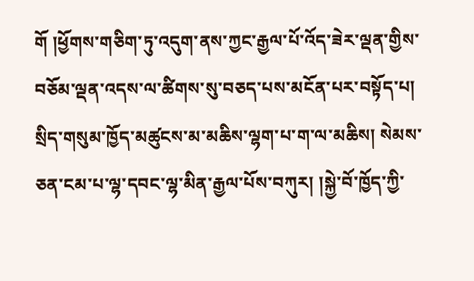གོ །ཕྱོགས་གཅིག་ཏུ་འདུག་ནས་ཀྱང་རྒྱལ་པོ་འོད་ཟེར་ལྡན་གྱིས་བཅོམ་ལྡན་འདས་ལ་ཚིགས་སུ་བཅད་པས་མངོན་པར་བསྟོད་པ། སྲིད་གསུམ་ཁྱོད་མཚུངས་མ་མཆིས་ལྷག་པ་ག་ལ་མཆིས། སེམས་ཅན་ངམ་པ་ལྷ་དབང་ལྷ་མིན་རྒྱལ་པོས་བཀུར། །སྐྱེ་བོ་ཁྱོད་ཀྱི་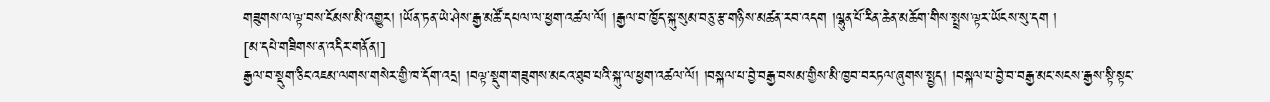གཟུགས་ལ་ལྟ་བས་ངོམས་མི་འགྱུར། །ཡོན་ཏན་ཡེ་ཤེས་རྒྱ་མཚོ་དཔལ་ལ་ཕྱག་འཚལ་ལོ། །རྒྱལ་བ་ཁྱོད་སྐུ་སུམ་བཅུ་རྩ་གཉིས་མཚན་རབ་འདག །ལྷུན་པོ་རིན་ཆེན་མཆོག་གིས་སྤྲས་ལྟར་ཡོངས་སུ་དག །
[མ་དཔེ་གཟིགས་ན་འདིར་གནོན།]
རྒྱལ་བ་སྡུག་ཅིང་འཇམ་ལགས་གསེར་གྱི་ཁ་དོག་འདྲ། །བལྟ་སྡུག་གཟུགས་མངའ་ཐུབ་པའི་སྐུ་ལ་ཕྱག་འཚལ་ལོ། །བསྐལ་པ་བྱེ་བརྒྱ་བསམ་གྱིས་མི་ཁྱབ་བརཏལ་ཞུགས་སྤྱད། །བསྐལ་པ་བྱེ་བ་བརྒྱ་མང་སངས་རྒྱས་སྟི་སྟང་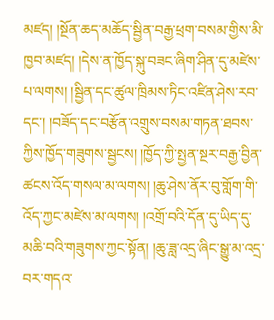མཛད། །སྔོན་ཆད་མཆོད་སྦྱིན་བརྒྱ་ཕྲག་བསམ་གྱིས་མི་ཁྱབ་མཛད། །དེས་ན་ཁྱོད་སྐུ་བཟང་ཞིག་ཤིན་དུ་མཛེས་པ་ལགས། །སྦྱིན་དང་ཚུལ་ཁྲིམས་ཏིང་འཛིན་ཤེས་རབ་དང་། །བཟོད་དང་བརྩོན་འགྲུས་བསམ་གཏན་ཐབས་ཀྱིས་ཁྱོད་གཟུགས་སྦྱངས། །ཁྱོད་ཀྱི་སྤྱན་སྔར་བརྒྱ་བྱིན་ཚངས་འོད་གསལ་མ་ལགས། །ཆུ་ཤེས་ནོར་བུ་གློག་གི་འོད་ཀྱང་མཛེས་མ་ལགས། །འགྲོ་བའི་དོན་དུ་ཡིད་དུ་མཆི་བའི་གཟུགས་ཀྱང་སྟོན། །ཆུ་ཟླ་འདྲ་ཞིང་སྒྱུ་མ་འདྲ་བར་གདའ་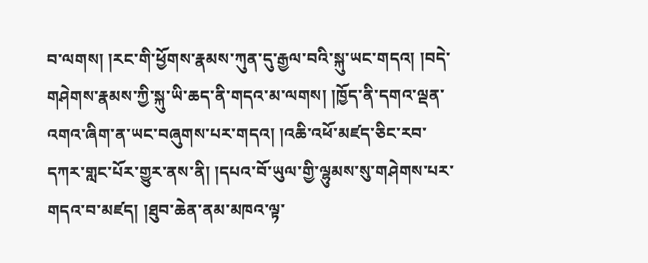བ་ལགས། །རང་གི་ཕྱོགས་རྣམས་ཀུན་དུ་རྒྱལ་བའི་སྐུ་ཡང་གདའ། །བདེ་གཤེགས་རྣམས་ཀྱི་སྐུ་ཡི་ཆད་ནི་གདའ་མ་ལགས། །ཁྱོད་ནི་དགའ་ལྡན་འགའ་ཞིག་ན་ཡང་བཞུགས་པར་གདའ། །འཆི་འཕོ་མཛད་ཅིང་རབ་དཀར་གླང་པོར་གྱུར་ནས་ནི། །དཔའ་བོ་ཡུལ་གྱི་ལྷུམས་སུ་གཤེགས་པར་གདའ་བ་མཛད། །ཐུབ་ཆེན་ནམ་མཁའ་ལྟ་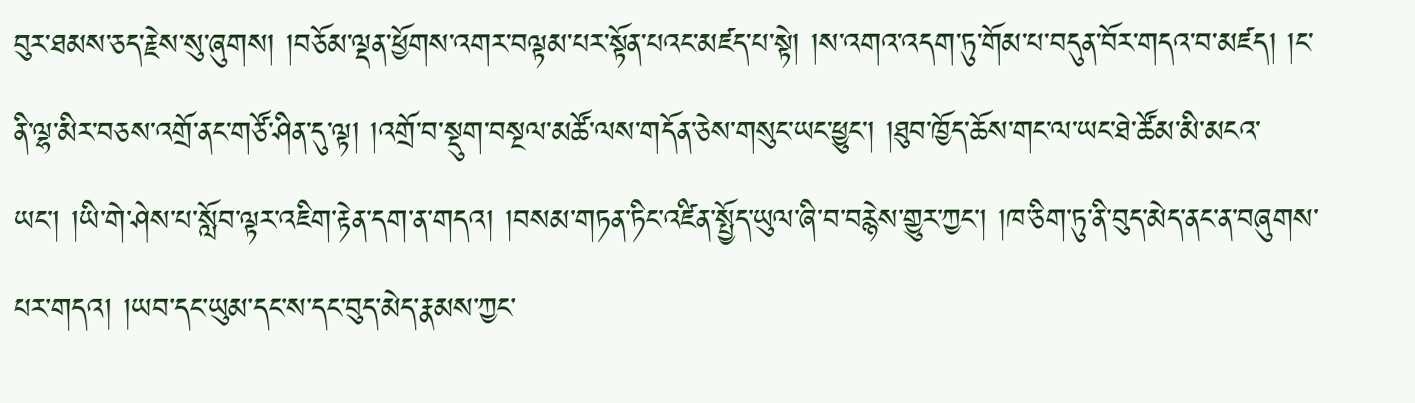བུར་ཐམས་ཅད་རྗེས་སུ་ཞུགས། །བཅོམ་ལྡན་ཕྱོགས་འགར་བལྟམ་པར་སྟོན་པའང་མཛད་པ་སྟེ། །ས་འགའ་འདག་ཏུ་གོམ་པ་བདུན་བོར་གདའ་བ་མཛད། །ང་ནི་ལྷ་མིར་བཅས་འགྲོ་ནང་གཙོ་ཤིན་དུ་ལྟ། །འགྲོ་བ་སྡུག་བསྔལ་མཚོ་ལས་གདོན་ཅེས་གསུང་ཡང་ཕྱུང་། །ཐུབ་ཁྱོད་ཆོས་གང་ལ་ཡང་ཐེ་ཚོམ་མི་མངའ་ཡང་། །ཡི་གེ་ཤེས་པ་སློབ་ལྟར་འཇིག་རྟེན་དག་ན་གདའ། །བསམ་གཏན་ཏིང་འཛིན་སྤྱོད་ཡུལ་ཞི་བ་བརྙེས་གྱུར་ཀྱང་། །ཁ་ཅིག་ཏུ་ནི་བུད་མེད་ནང་ན་བཞུགས་པར་གདའ། །ཡབ་དང་ཡུམ་དང་ས་དང་བུད་མེད་རྣམས་ཀྱང་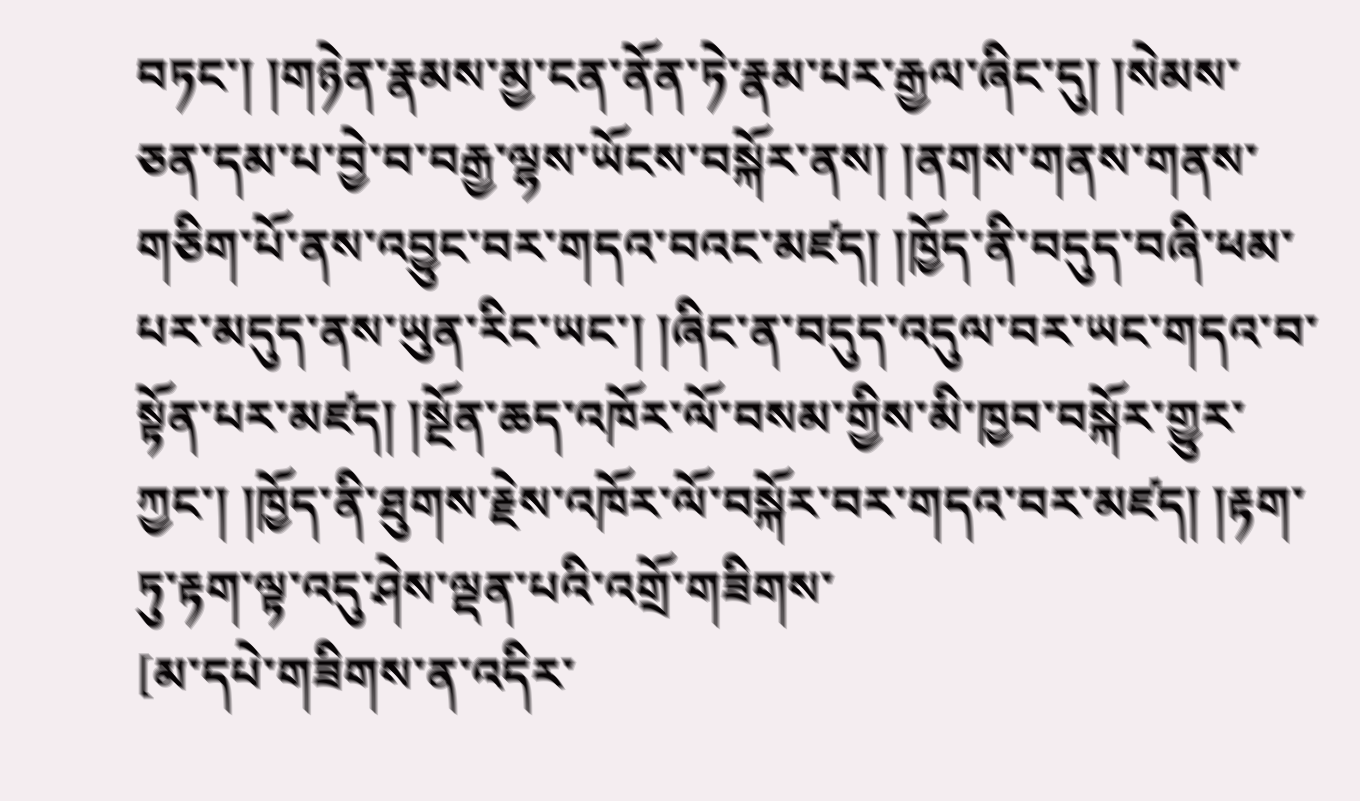བཏང་། །གཉེན་རྣམས་མྱ་ངན་ནོན་ཏེ་རྣམ་པར་རྒྱལ་ཞིང་དུ། །སེམས་ཅན་དམ་པ་བྱེ་བ་བརྒྱ་ལྷས་ཡོངས་བསྐོར་ནས། །ནགས་གནས་གནས་གཅིག་པོ་ནས་འབྱུང་བར་གདའ་བའང་མཛད། །ཁྱོད་ནི་བདུད་བཞི་ཕམ་པར་མདུད་ནས་ཡུན་རིང་ཡང་། །ཞིང་ན་བདུད་འདུལ་བར་ཡང་གདའ་བ་སྟོན་པར་མཛད། །སྔོན་ཆད་འཁོར་ལོ་བསམ་གྱིས་མི་ཁྱབ་བསྐོར་གྱུར་ཀྱང་། །ཁྱོད་ནི་ཐུགས་རྗེས་འཁོར་ལོ་བསྐོར་བར་གདའ་བར་མཛད། །རྟག་ཏུ་རྟག་ལྟ་འདུ་ཤེས་ལྡན་པའི་འགྲོ་གཟིགས་
[མ་དཔེ་གཟིགས་ན་འདིར་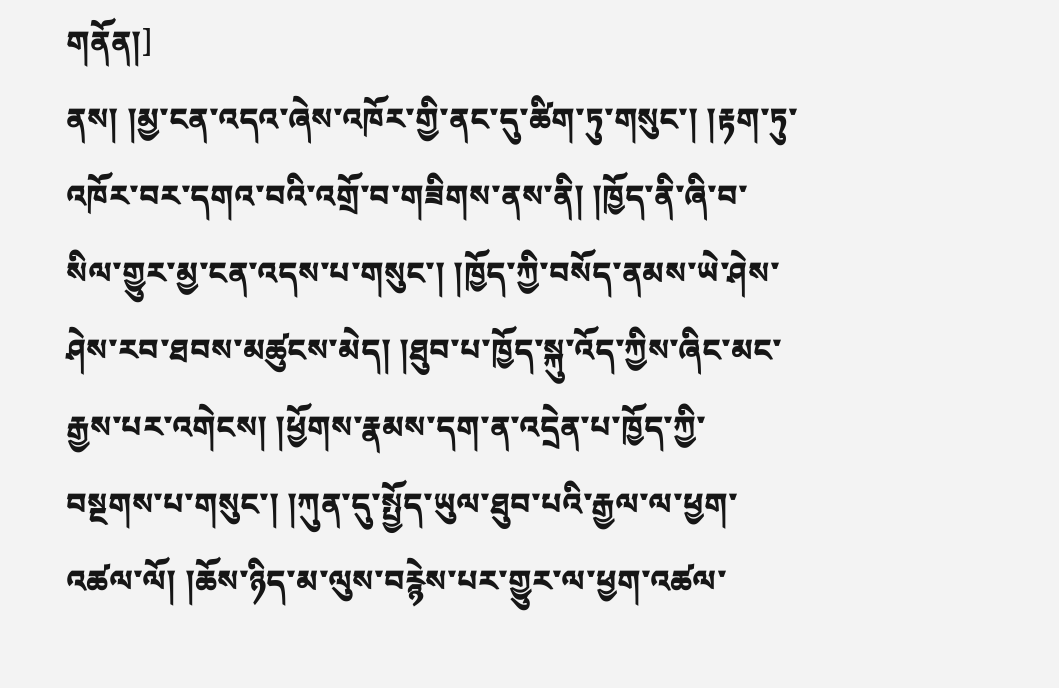གནོན།]
ནས། །མྱ་ངན་འདའ་ཞེས་འཁོར་གྱི་ནང་དུ་ཚིག་ཏུ་གསུང་། །རྟག་ཏུ་འཁོར་བར་དགའ་བའི་འགྲོ་བ་གཟིགས་ནས་ནི། །ཁྱོད་ནི་ཞི་བ་སིལ་གྱུར་མྱ་ངན་འདས་པ་གསུང་། །ཁྱོད་ཀྱི་བསོད་ནམས་ཡེ་ཤེས་ཤེས་རབ་ཐབས་མཚུངས་མེད། །ཐུབ་པ་ཁྱོད་སྐུ་འོད་ཀྱིས་ཞིང་མང་རྒྱས་པར་འགེངས། །ཕྱོགས་རྣམས་དག་ན་འདྲེན་པ་ཁྱོད་ཀྱི་བསྔགས་པ་གསུང་། །ཀུན་དུ་སྤྱོད་ཡུལ་ཐུབ་པའི་རྒྱལ་ལ་ཕྱག་འཚལ་ལོ། །ཆོས་ཉིད་མ་ལུས་བརྙེས་པར་གྱུར་ལ་ཕྱག་འཚལ་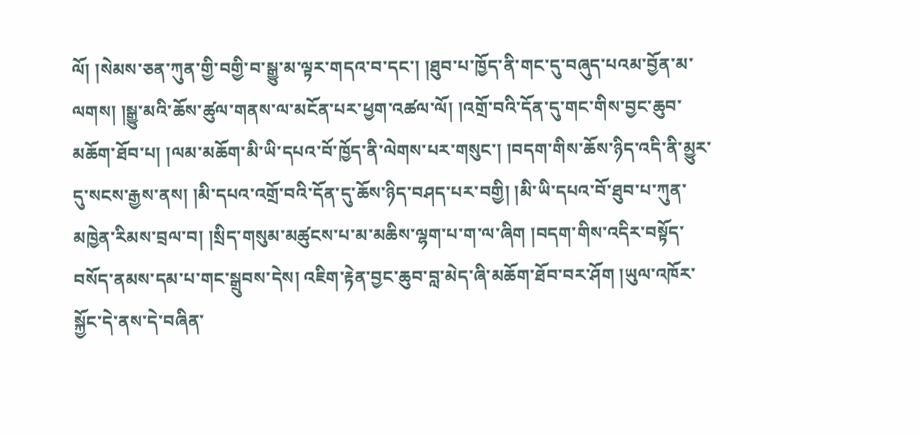ལོ། །སེམས་ཅན་ཀུན་གྱི་བགྱི་བ་སྒྱུ་མ་ལྟར་གདའ་བ་དང་། །ཐུབ་པ་ཁྱོད་ནི་གང་དུ་བཞུད་པའམ་བྱོན་མ་ལགས། །སྒྱུ་མའི་ཆོས་ཚུལ་གནས་ལ་མངོན་པར་ཕྱག་འཚལ་ལོ། །འགྲོ་བའི་དོན་དུ་གང་གིས་བྱང་ཆུབ་མཆོག་ཐོབ་པ། །ལམ་མཆོག་མི་ཡི་དཔའ་བོ་ཁྱོད་ནི་ལེགས་པར་གསུང་། །བདག་གིས་ཆོས་ཉིད་འདི་ནི་མྱུར་དུ་སངས་རྒྱས་ནས། །མི་དཔའ་འགྲོ་བའི་དོན་དུ་ཆོས་ཉིད་བཤད་པར་བགྱི། །མི་ཡི་དཔའ་བོ་ཐུབ་པ་ཀུན་མཁྱེན་རིམས་བྲལ་བ། །སྲིད་གསུམ་མཚུངས་པ་མ་མཆིས་ལྷག་པ་ག་ལ་ཞིག །བདག་གིས་འདིར་བསྟོད་བསོད་ནམས་དམ་པ་གང་སྒྲུབས་དེས། འཇིག་རྟེན་བྱང་ཆུབ་བླ་མེད་ཞི་མཆོག་ཐོབ་བར་ཤོག །ཡུལ་འཁོར་སྐྱོང་དེ་ནས་དེ་བཞིན་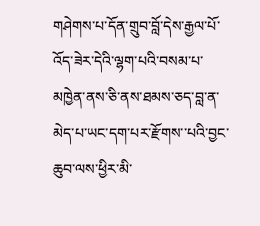གཤེགས་པ་དོན་གྲུབ་བློ་དེས་རྒྱལ་པོ་འོད་ཟེར་དེའི་ལྷག་པའི་བསམ་པ་མཁྱེན་ནས་ཅི་ནས་ཐམས་ཅད་བླ་ན་མེད་པ་ཡང་དག་པར་རྫོགས་་པའི་བྱང་ཆུབ་ལས་ཕྱིར་མི་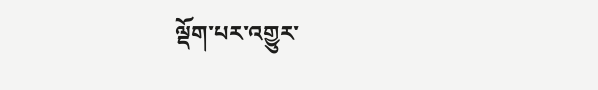ལྡོག་པར་འགྱུར་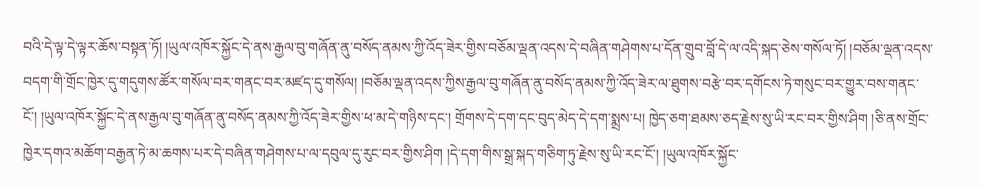བའི་དེ་ལྟ་དེ་ལྟར་ཆོས་བསྟན་ཏོ། །ཡུལ་འཁོར་སྐྱོང་དེ་ནས་རྒྱལ་བུ་གཞོན་ནུ་བསོད་ནམས་ཀྱི་འོད་ཟེར་གྱིས་བཅོམ་ལྡན་འདས་དེ་བཞིན་གཤེགས་པ་དོན་གྲུབ་བློ་དེ་ལ་འདི་སྐད་ཅེས་གསོལ་ཏོ། །བཅོམ་ལྡན་འདས་བདག་གི་གྲོང་ཁྱེར་དུ་གདུགས་ཚོར་གསོལ་བར་གནང་བར་མཛད་དུ་གསོལ། །བཅོམ་ལྡན་འདས་ཀྱིས་རྒྱལ་བུ་གཞོན་ནུ་བསོད་ནམས་ཀྱི་འོད་ཟེར་ལ་ཐུགས་བརྩེ་བར་དགོངས་ཏེ་གསུང་བར་གྱུར་བས་གནང་ངོ་། །ཡུལ་འཁོར་སྐྱོང་དེ་ནས་རྒྱལ་བུ་གཞོན་ནུ་བསོད་ནམས་ཀྱི་འོད་ཟེར་གྱིས་ཕ་མ་དེ་གཉིས་དང་། གྲོགས་དེ་དག་དང་བུད་མེད་དེ་དག་སྨྲས་པ། ཁྱེད་ཅག་ཐམས་ཅད་རྗེས་སུ་ཡི་རང་བར་གྱིས་ཤིག །ཅི་ནས་གྲོང་ཁྱེར་དགའ་མཆོག་བརྒྱན་ཏེ་མ་ཆགས་པར་དེ་བཞིན་གཤེགས་པ་ལ་དབུལ་དུ་རུང་བར་གྱིས་ཤིག །དེ་དག་གིས་སྒྲ་སྐད་གཅིག་ཏུ་རྗེས་སུ་ཡི་རང་ངོ་། །ཡུལ་འཁོར་སྐྱོང་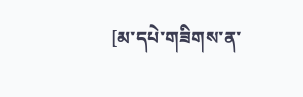[མ་དཔེ་གཟིགས་ན་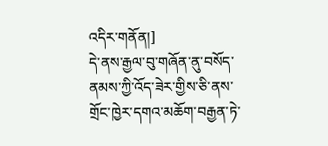འདིར་གནོན།]
དེ་ནས་རྒྱལ་བུ་གཞོན་ནུ་བསོད་ནམས་ཀྱི་འོད་ཟེར་གྱིས་ཅི་ནས་གྲོང་ཁྱེར་དགའ་མཆོག་བརྒྱན་ཏེ་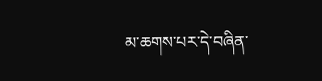མ་ཆགས་པར་དེ་བཞིན་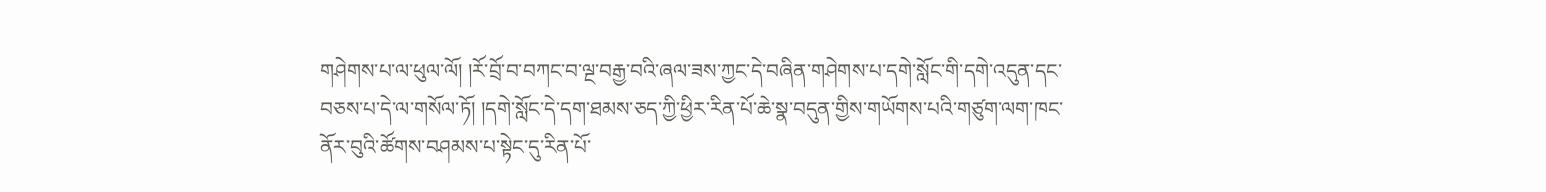གཤེགས་པ་ལ་ཕུལ་ལོ། །རོ་བྲོ་བ་བཀང་བ་ལྔ་བརྒྱ་བའི་ཞལ་ཟས་ཀྱང་དེ་བཞིན་གཤེགས་པ་དགེ་སློང་གི་དགེ་འདུན་དང་བཅས་པ་དེ་ལ་གསོལ་ཏོ། །དགེ་སློང་དེ་དག་ཐམས་ཅད་ཀྱི་ཕྱིར་རིན་པོ་ཆེ་སྣ་བདུན་གྱིས་གཡོགས་པའི་གཙུག་ལག་ཁང་ནོར་བུའི་ཚོགས་བཤམས་པ་སྟེང་དུ་རིན་པོ་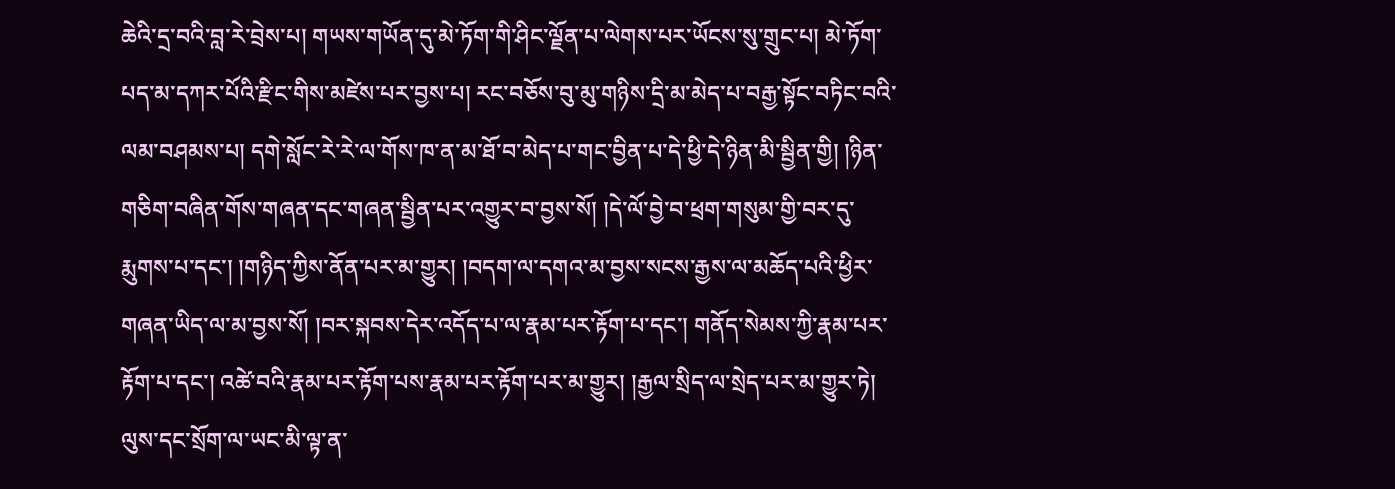ཆེའི་དྲ་བའི་བླ་རེ་བྲེས་པ། གཡས་གཡོན་དུ་མེ་ཏོག་གི་ཤིང་ལྗོན་པ་ལེགས་པར་ཡོངས་སུ་གྲུང་པ། མེ་ཏོག་པད་མ་དཀར་པོའི་རྫིང་གིས་མཛེས་པར་བྱས་པ། རང་བཅོས་བུ་མུ་གཉིས་དྲི་མ་མེད་པ་བརྒྱ་སྟོང་བཏིང་བའི་ལམ་བཤམས་པ། དགེ་སློང་རེ་རེ་ལ་གོས་ཁ་ན་མ་ཐོ་བ་མེད་པ་གང་བྱིན་པ་དེ་ཕྱི་དེ་ཉིན་མི་སྦྱིན་གྱི། །ཉིན་གཅིག་བཞིན་གོས་གཞན་དང་གཞན་སྦྱིན་པར་འགྱུར་བ་བྱས་སོ། །དེ་ལོ་བྱེ་བ་ཕྲག་གསུམ་གྱི་བར་དུ་རྨུགས་པ་དང་། །གཉིད་ཀྱིས་ནོན་པར་མ་གྱུར། །བདག་ལ་དགའ་མ་བྱས་སངས་རྒྱས་ལ་མཆོད་པའི་ཕྱིར་གཞན་ཡིད་ལ་མ་བྱས་སོ། །བར་སྐབས་དེར་འདོད་པ་ལ་རྣམ་པར་རྟོག་པ་དང་། གནོད་སེམས་ཀྱི་རྣམ་པར་རྟོག་པ་དང་། འཚེ་བའི་རྣམ་པར་རྟོག་པས་རྣམ་པར་རྟོག་པར་མ་གྱུར། །རྒྱལ་སྲིད་ལ་སྲེད་པར་མ་གྱུར་ཏེ། ལུས་དང་སྲོག་ལ་ཡང་མི་ལྟ་ན་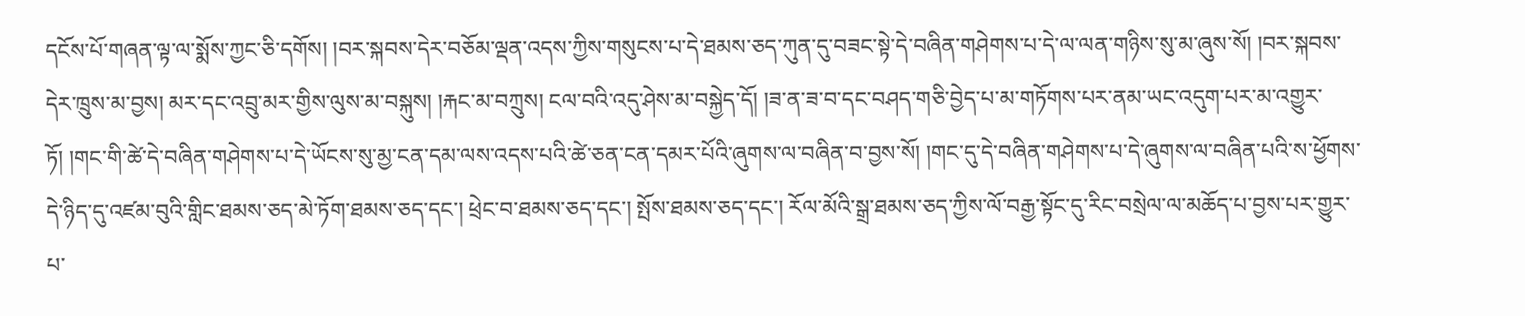དངོས་པོ་གཞན་ལྟ་ལ་སྨོས་ཀྱང་ཅི་དགོས། །བར་སྐབས་དེར་བཅོམ་ལྡན་འདས་ཀྱིས་གསུངས་པ་དེ་ཐམས་ཅད་ཀུན་དུ་བཟང་སྟེ་དེ་བཞིན་གཤེགས་པ་དེ་ལ་ལན་གཉིས་སུ་མ་ཞུས་སོ། །བར་སྐབས་དེར་ཁྲུས་མ་བྱས། མར་དང་འབྲུ་མར་གྱིས་ལུས་མ་བསྐུས། །རྐང་མ་བཀྲུས། ངལ་བའི་འདུ་ཤེས་མ་བསྐྱེད་དོ། །ཟ་ན་ཟ་བ་དང་བཤད་གཅི་བྱེད་པ་མ་གཏོགས་པར་ནམ་ཡང་འདུག་པར་མ་འགྱུར་ཏོ། །གང་གི་ཚེ་དེ་བཞིན་གཤེགས་པ་དེ་ཡོངས་སུ་མྱ་ངན་དམ་ལས་འདས་པའི་ཚེ་ཅན་ངན་དམར་པོའི་ཞུགས་ལ་བཞིན་བ་བྱས་སོ། །གང་དུ་དེ་བཞིན་གཤེགས་པ་དེ་ཞུགས་ལ་བཞིན་པའི་ས་ཕྱོགས་དེ་ཉིད་དུ་འཛམ་བུའི་གླིང་ཐམས་ཅད་མེ་ཏོག་ཐམས་ཅད་དང་། ཕྲེང་བ་ཐམས་ཅད་དང་། སྤོས་ཐམས་ཅད་དང་། རོལ་མོའི་སྒྲ་ཐམས་ཅད་ཀྱིས་ལོ་བརྒྱ་སྟོང་དུ་རིང་བསྲེལ་ལ་མཆོད་པ་བྱས་པར་གྱུར་པ་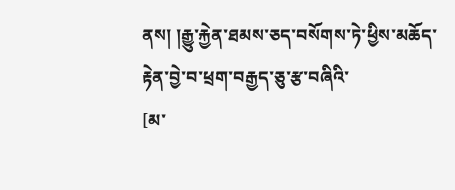ནས། །རྒྱུ་རྐྱེན་ཐམས་ཅད་བསོགས་ཏེ་ཕྱིས་མཆོད་རྟེན་བྱེ་བ་ཕྲག་བརྒྱད་ཅུ་རྩ་བཞིའི་
[མ་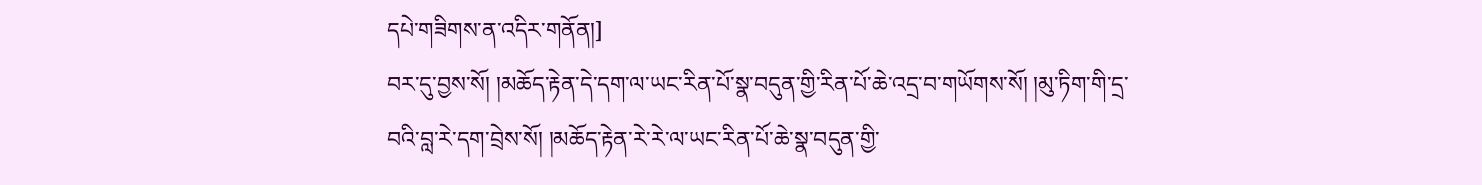དཔེ་གཟིགས་ན་འདིར་གནོན།]
བར་དུ་བྱས་སོ། །མཆོད་རྟེན་དེ་དག་ལ་ཡང་རིན་པོ་སྣ་བདུན་གྱི་རིན་པོ་ཆེ་འདྲ་བ་གཡོགས་སོ། །མུ་ཏིག་གི་དྲ་བའི་བླ་རེ་དག་བྲེས་སོ། །མཆོད་རྟེན་རེ་རེ་ལ་ཡང་རིན་པོ་ཆེ་སྣ་བདུན་གྱི་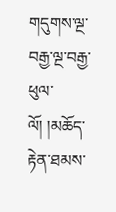གདུགས་ལྔ་བརྒྱ་ལྔ་བརྒྱ་ཕུལ་ལོ། །མཆོད་རྟེན་ཐམས་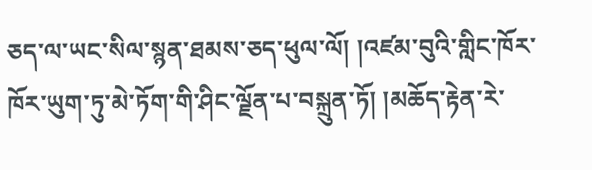ཅད་ལ་ཡང་སིལ་སྙན་ཐམས་ཅད་ཕུལ་ལོ། །འཛམ་བུའི་གླིང་ཁོར་ཁོར་ཡུག་ཏུ་མེ་ཏོག་གི་ཤིང་ལྗོན་པ་བསྐྲུན་ཏོ། །མཆོད་རྟེན་རེ་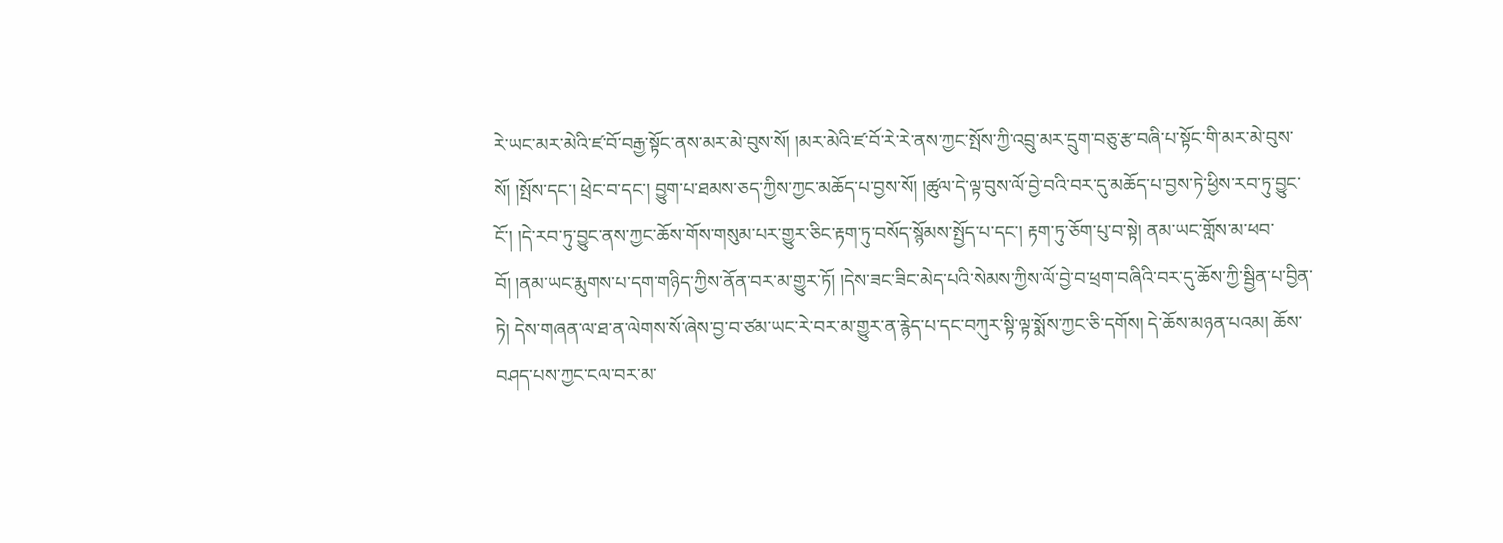རེ་ཡང་མར་མེའི་ཛ་བོ་བརྒྱ་སྟོང་ནས་མར་མེ་བུས་སོ། །མར་མེའི་ཛ་བོ་རེ་རེ་ནས་ཀྱང་སྤོས་ཀྱི་འབྲུ་མར་དྲུག་བཅུ་རྩ་བཞི་པ་སྟོང་གི་མར་མེ་བུས་སོ། །སྤོས་དང་། ཕྲེང་བ་དང་། བྱུག་པ་ཐམས་ཅད་ཀྱིས་ཀྱང་མཆོད་པ་བྱས་སོ། །ཚུལ་དེ་ལྟ་བུས་ལོ་བྱེ་བའི་བར་དུ་མཆོད་པ་བྱས་ཏེ་ཕྱིས་རབ་ཏུ་བྱུང་ངོ་། །དེ་རབ་ཏུ་བྱུང་ནས་ཀྱང་ཆོས་གོས་གསུམ་པར་གྱུར་ཅིང་རྟག་ཏུ་བསོད་སྙོམས་སྤྱོད་པ་དང་། རྟག་ཏུ་ཅོག་པུ་བ་སྟེ། ནམ་ཡང་གློས་མ་ཕབ་བོ། །ནམ་ཡང་རྨུགས་པ་དག་གཉིད་ཀྱིས་ནོན་བར་མ་གྱུར་ཏོ། །དེས་ཟང་ཟིང་མེད་པའི་སེམས་ཀྱིས་ལོ་བྱེ་བ་ཕྲག་བཞིའི་བར་དུ་ཆོས་ཀྱི་སྦྱིན་པ་བྱིན་ཏེ། དེས་གཞན་ལ་ཐ་ན་ལེགས་སོ་ཞེས་བྱ་བ་ཙམ་ཡང་རེ་བར་མ་གྱུར་ན་རྙེད་པ་དང་བཀུར་སྟི་ལྟ་སྨོས་ཀྱང་ཅི་དགོས། དེ་ཆོས་མཉན་པའམ། ཆོས་བཤད་པས་ཀྱང་ངལ་བར་མ་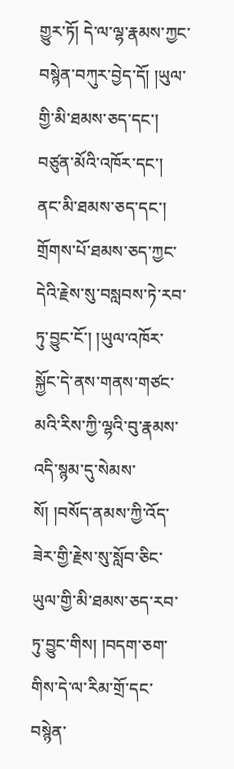གྱུར་ཏོ། དེ་ལ་ལྷ་རྣམས་ཀྱང་བསྙེན་བཀུར་བྱེད་དོ། །ཡུལ་གྱི་མི་ཐམས་ཅད་དང་། བཙུན་མོའི་འཁོར་དང་། ནང་མི་ཐམས་ཅད་དང་། གྲོགས་པོ་ཐམས་ཅད་ཀྱང་དེའི་རྗེས་སུ་བསླབས་ཏེ་རབ་ཏུ་བྱུང་ངོ་། །ཡུལ་འཁོར་སྐྱོང་དེ་ནས་གནས་གཙང་མའི་རིས་ཀྱི་ལྷའི་བུ་རྣམས་འདི་སྙམ་དུ་སེམས་སོ། །བསོད་ནམས་ཀྱི་འོད་ཟེར་གྱི་རྗེས་སུ་སློབ་ཅིང་ཡུལ་གྱི་མི་ཐམས་ཅད་རབ་ཏུ་བྱུང་གིས། །བདག་ཅག་གིས་དེ་ལ་རིམ་གྲོ་དང་བསྙེན་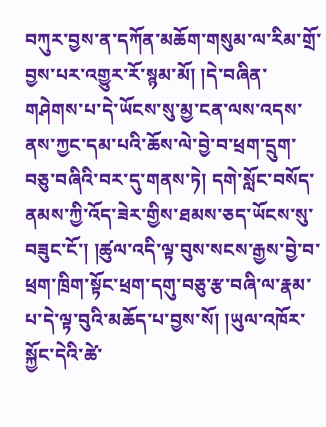བཀུར་བྱས་ན་དཀོན་མཆོག་གསུམ་ལ་རིམ་གྲོ་བྱས་པར་འགྱུར་རོ་སྙམ་མོ། །དེ་བཞིན་གཤེགས་པ་དེ་ཡོངས་སུ་མྱ་ངན་ལས་འདས་ནས་ཀྱང་དམ་པའི་ཆོས་ལེ་བྱེ་བ་ཕྲག་དྲུག་བཅུ་བཞིའི་བར་དུ་གནས་ཏེ། དགེ་སློང་བསོད་ནམས་ཀྱི་འོད་ཟེར་གྱིས་ཐམས་ཅད་ཡོངས་སུ་བཟུང་ངོ་། །ཚུལ་འདི་ལྟ་བུས་སངས་རྒྱས་བྱེ་བ་ཕྲག་ཁྲིག་སྟོང་ཕྲག་དགུ་བཅུ་རྩ་བཞི་ལ་རྣམ་པ་དེ་ལྟ་བུའི་མཆོད་པ་བྱས་སོ། །ཡུལ་འཁོར་སྐྱོང་དེའི་ཚེ་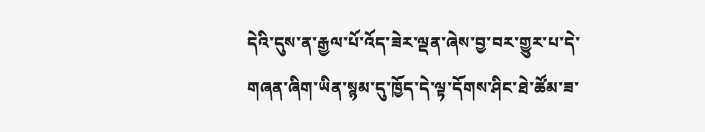དེའི་དུས་ན་རྒྱལ་པོ་འོད་ཟེར་ལྡན་ཞེས་བྱ་བར་གྱུར་པ་དེ་གཞན་ཞིག་ཡིན་སྙམ་དུ་ཁྱོད་དེ་ལྟ་དོགས་ཤིང་ཐེ་ཚོམ་ཟ་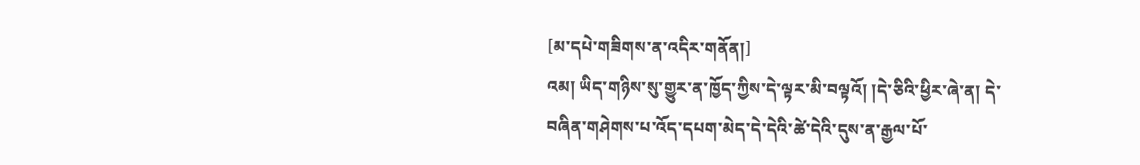[མ་དཔེ་གཟིགས་ན་འདིར་གནོན།]
འམ། ཡིད་གཉིས་སུ་གྱུར་ན་ཁྱོད་ཀྱིས་དེ་ལྟར་མི་བལྟའོ། །དེ་ཅིའི་ཕྱིར་ཞེ་ན། དེ་བཞིན་གཤེགས་པ་འོད་དཔག་མེད་དེ་དེའི་ཚེ་དེའི་དུས་ན་རྒྱལ་པོ་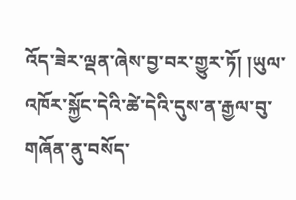འོད་ཟེར་ལྡན་ཞེས་བྱ་བར་གྱུར་ཏོ། །ཡུལ་འཁོར་སྐྱོང་དེའི་ཚེ་དེའི་དུས་ན་རྒྱལ་བུ་གཞོན་ནུ་བསོད་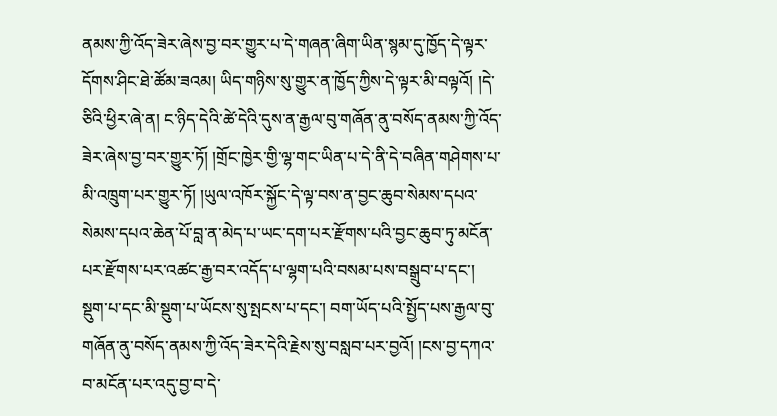ནམས་ཀྱི་འོད་ཟེར་ཞེས་བྱ་བར་གྱུར་པ་དེ་གཞན་ཞིག་ཡིན་སྙམ་དུ་ཁྱོད་དེ་ལྟར་དོགས་ཤིང་ཐེ་ཚོམ་ཟའམ། ཡིད་གཉིས་སུ་གྱུར་ན་ཁྱོད་ཀྱིས་དེ་ལྟར་མི་བལྟའོ། །དེ་ཅིའི་ཕྱིར་ཞེ་ན། ང་ཉིད་དེའི་ཚེ་དེའི་དུས་ན་རྒྱལ་བུ་གཞོན་ནུ་བསོད་ནམས་ཀྱི་འོད་ཟེར་ཞེས་བྱ་བར་གྱུར་ཏོ། །གྲོང་ཁྱེར་གྱི་ལྷ་གང་ཡིན་པ་དེ་ནི་དེ་བཞིན་གཤེགས་པ་མི་འཁྲུག་པར་གྱུར་ཏོ། །ཡུལ་འཁོར་སྐྱོང་དེ་ལྟ་བས་ན་བྱང་ཆུབ་སེམས་དཔའ་སེམས་དཔའ་ཆེན་པོ་བླ་ན་མེད་པ་ཡང་དག་པར་རྫོགས་པའི་བྱང་ཆུབ་ཏུ་མངོན་པར་རྫོགས་པར་འཚང་རྒྱ་བར་འདོད་པ་ལྷག་པའི་བསམ་པས་བསྒྲུབ་པ་དང་། སྡུག་པ་དང་མི་སྡུག་པ་ཡོངས་སུ་སྤངས་པ་དང་། བག་ཡོད་པའི་སྤྱོད་པས་རྒྱལ་བུ་གཞོན་ནུ་བསོད་ནམས་ཀྱི་འོད་ཟེར་དེའི་རྗེས་སུ་བསླབ་པར་བྱའོ། །ངས་བྱ་དཀའ་བ་མངོན་པར་འདུ་བྱ་བ་དེ་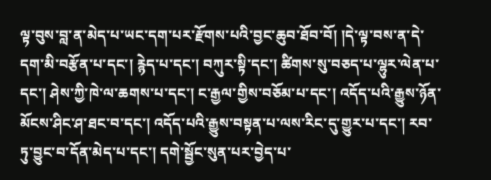ལྟ་བུས་བླ་ན་མེད་པ་ཡང་དག་པར་རྫོགས་པའི་བྱང་ཆུབ་ཐོབ་བོ། །དེ་ལྟ་བས་ན་དེ་དག་མི་བརྩོན་པ་དང་། རྙེད་པ་དང་། བཀུར་སྟི་དང་། ཚིགས་སུ་བཅད་པ་ལྷུར་ལེན་པ་དང་། ཤེས་ཀྱི་ཁེ་ལ་ཆགས་པ་དང་། ང་རྒྱལ་གྱིས་བཅོམ་པ་དང་། འདོད་པའི་རྒྱུས་ཉོན་མོངས་ཤིང་ཤ་ཐང་བ་དང་། འདོད་པའི་རྒྱུས་བསྟན་པ་ལས་རིང་དུ་གྱུར་པ་དང་། རབ་ཏུ་བྱུང་བ་དོན་མེད་པ་དང་། དགེ་སྦྱོང་སུན་པར་བྱེད་པ་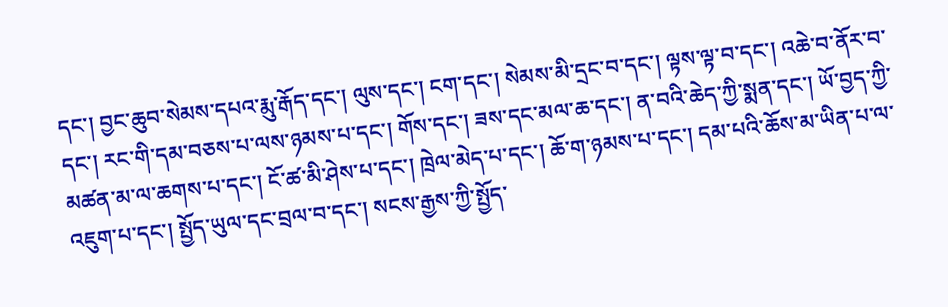དང་། བྱང་ཆུབ་སེམས་དཔའ་རྨུ་རྒོད་དང་། ལུས་དང་། ངག་དང་། སེམས་མི་དྲང་བ་དང་། ལྟས་ལྟ་བ་དང་། འཆེ་བ་ནོར་བ་དང་། རང་གི་དམ་བཅས་པ་ལས་ཉམས་པ་དང་། གོས་དང་། ཟས་དང་མལ་ཆ་དང་། ན་བའི་ཆེད་ཀྱི་སྨན་དང་། ཡོ་བྱད་ཀྱི་མཚན་མ་ལ་ཆགས་པ་དང་། ངོ་ཚ་མི་ཤེས་པ་དང་། ཁྲེལ་མེད་པ་དང་། ཆོ་ག་ཉམས་པ་དང་། དམ་པའི་ཆོས་མ་ཡིན་པ་ལ་འཇུག་པ་དང་། སྤྱོད་ཡུལ་དང་བྲལ་བ་དང་། སངས་རྒྱས་ཀྱི་སྤྱོད་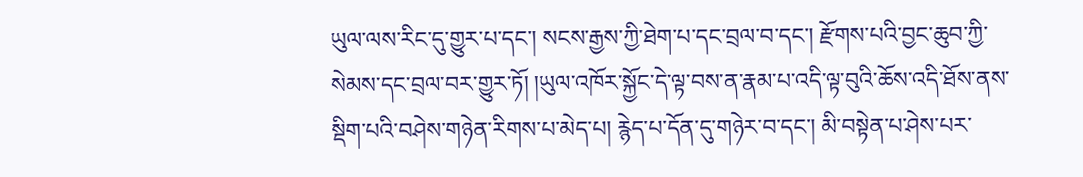ཡུལ་ལས་རིང་དུ་གྱུར་པ་དང་། སངས་རྒྱས་ཀྱི་ཐེག་པ་དང་བྲལ་བ་དང་། རྫོགས་པའི་བྱང་ཆུབ་ཀྱི་སེམས་དང་བྲལ་བར་གྱུར་ཏོ། །ཡུལ་འཁོར་སྐྱོང་དེ་ལྟ་བས་ན་རྣམ་པ་འདི་ལྟ་བུའི་ཆོས་འདི་ཐོས་ནས་སྡིག་པའི་བཤེས་གཉེན་རིགས་པ་མེད་པ། རྙེད་པ་དོན་དུ་གཉེར་བ་དང་། མི་བསྟེན་པ་ཤེས་པར་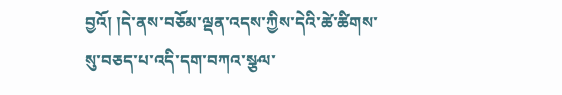བྱའོ། །དེ་ནས་བཅོམ་ལྡན་འདས་ཀྱིས་དེའི་ཚེ་ཚིགས་སུ་བཅད་པ་འདི་དག་བཀའ་སྩལ་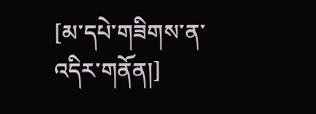[མ་དཔེ་གཟིགས་ན་འདིར་གནོན།]